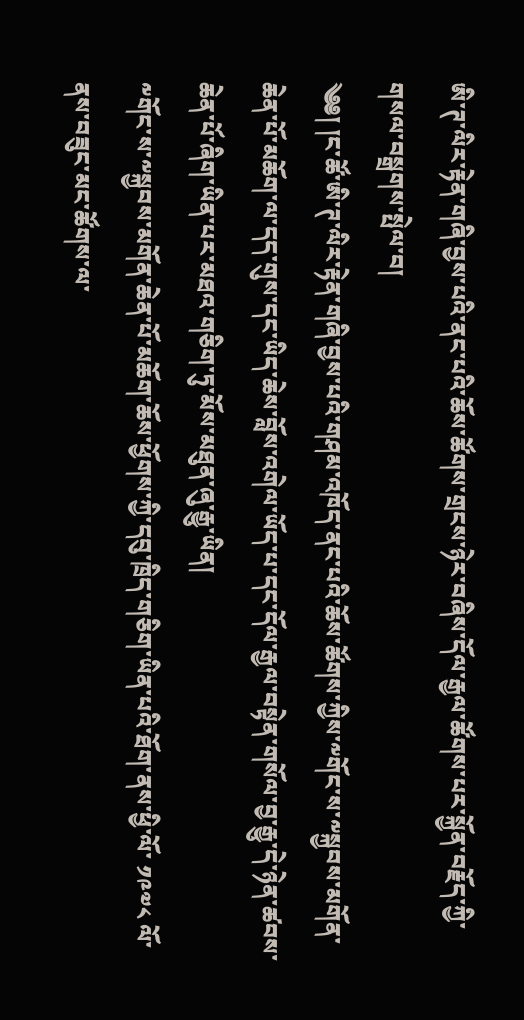ཨི་ཊ་ལིར་རྟེན་གཞི་བྱས་པའི་ནང་པའི་ཆོས་ཚོགས་གྲངས་ཉེར་བཞིས་དོལ་རྒྱལ་ཚོགས་པར་སྐྱོན་བརྗོད་ཀྱི་གསལ་བསྒྲགས་སྤེལ་བ།
༄༅། །ང་ཚོ་ཨི་ཊ་ལིར་རྟེན་གཞི་བྱས་པའི་གཤམ་འཁོད་ནང་པའི་ཆོས་ཚོགས་ཀྱིས་༸གོང་ས་༸སྐྱབས་མགོན་ཆེན་པོ་མཆོག་ལ་དད་གུས་དང་ཡིད་ཆེས་བློས་འགེལ་ཡོད་པ་དང་དོལ་རྒྱལ་བསྟེན་གསོལ་བྱ་རྒྱུ་དེ་ཉེན་ཚབས་ཆེན་པོ་ཞིག་ཡིན་པར་མཐའ་གཅིག་ཏུ་མོས་མཐུན་ཞུ་རྒྱུ་ཡིན།
༸གོང་ས་༸སྐྱབས་མགོན་ཆེན་པོ་མཆོག་ཆོས་ཕྱོགས་ཀྱི་དབུ་ཁྲིད་གཅིག་ཡིན་པའི་ཐོག་ནས་ཕྱི་ལོ་ ༡༩༧༨ ལོ་ནས་བཟུང་མང་ཚོགས་ལ་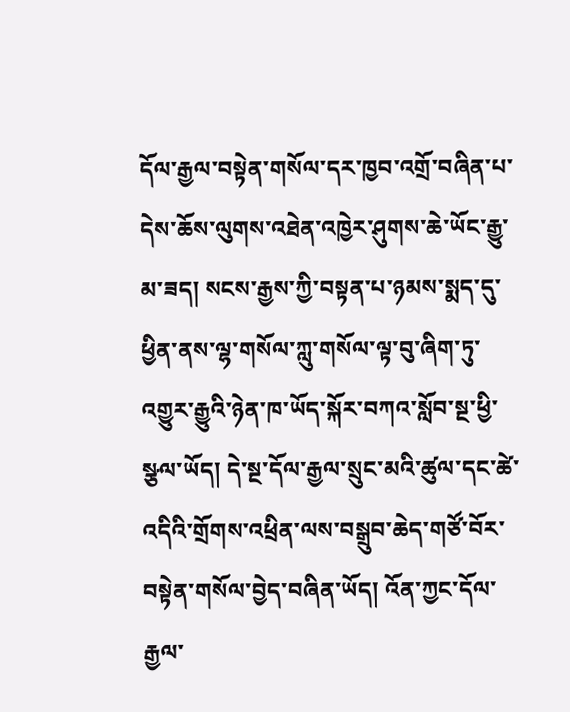དོལ་རྒྱལ་བསྟེན་གསོལ་དར་ཁྱབ་འགྲོ་བཞིན་པ་དེས་ཆོས་ལུགས་འཐེན་འཁྱེར་ཤུགས་ཆེ་ཡོང་རྒྱུ་མ་ཟད། སངས་རྒྱས་ཀྱི་བསྟན་པ་ཉམས་སྨད་དུ་ཕྱིན་ནས་ལྷ་གསོལ་ཀླུ་གསོལ་ལྟ་བུ་ཞིག་ཏུ་འགྱུར་རྒྱུའི་ཉེན་ཁ་ཡོད་སྐོར་བཀའ་སློབ་སྔ་ཕྱི་སྩལ་ཡོད། དེ་སྔ་དོལ་རྒྱལ་སྲུང་མའི་ཚུལ་དང་ཚེ་འདིའི་གྲོགས་འཕྲིན་ལས་བསྒྲུབ་ཆེད་གཙོ་བོར་བསྟེན་གསོལ་བྱེད་བཞིན་ཡོད། འོན་ཀྱང་དོལ་རྒྱལ་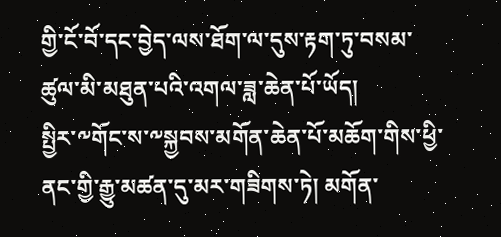གྱི་ངོ་བོ་དང་བྱེད་ལས་ཐོག་ལ་དུས་རྟག་ཏུ་བསམ་ཚུལ་མི་མཐུན་པའི་འགལ་ཟླ་ཆེན་པོ་ཡོད།
སྤྱིར་༸གོང་ས་༸སྐྱབས་མགོན་ཆེན་པོ་མཆོག་གིས་ཕྱི་ནང་གྱི་རྒྱུ་མཚན་དུ་མར་གཟིགས་ཏེ། མགོན་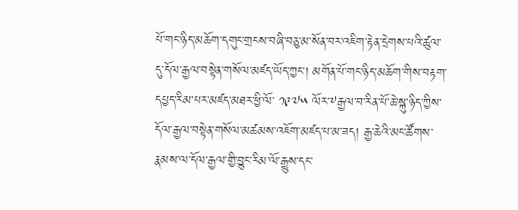པོ་གང་ཉིད་མཆོག་དགུང་གྲངས་བཞི་བཅུ་མ་སོན་བར་འཇིག་རྟེན་དྲེགས་པའི་ཚུལ་དུ་དོལ་རྒྱལ་བསྟེན་གསོལ་མཛད་ཡོད་ཀྱང་། མགོན་པོ་གང་ཉིད་མཆོག་གིས་བརྟག་དཔྱད་རིམ་པར་མཛད་མཐར་ཕྱི་ལོ་ ༡༩༧༥ ལོར་༸རྒྱལ་བ་རིན་པོ་ཆེ་སྐུ་ཉིད་ཀྱིས་དོལ་རྒྱལ་བསྟེན་གསོལ་མཚམས་འཇོག་མཛད་པ་མ་ཟད། རྒྱ་ཆེའི་མང་ཚོགས་རྣམས་ལ་དོལ་རྒྱལ་གྱི་བྱུང་རིམ་ལོ་རྒྱུས་དང་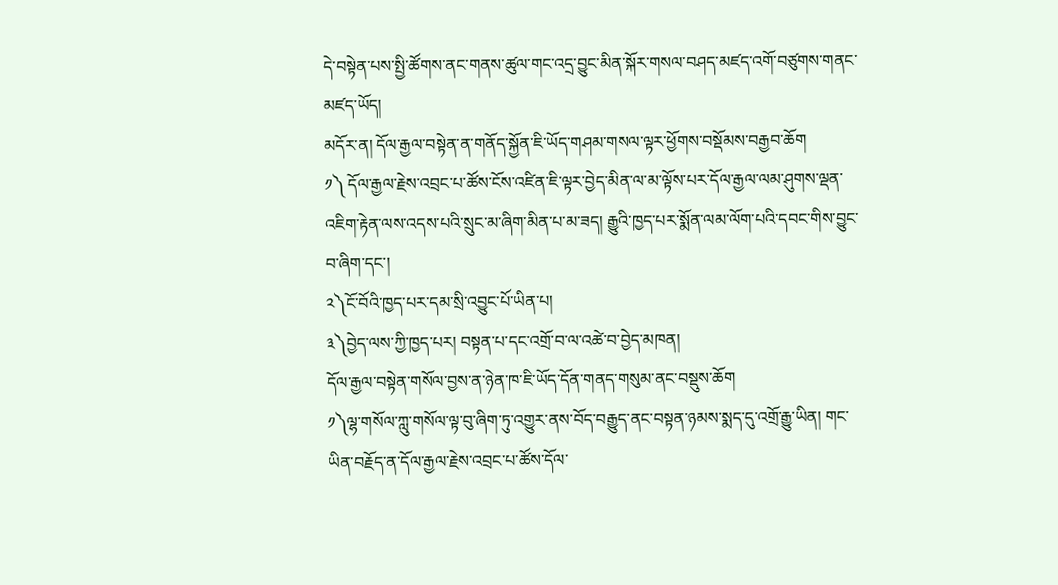དེ་བསྟེན་པས་སྤྱི་ཚོགས་ནང་གནས་ཚུལ་གང་འདྲ་བྱུང་མིན་སྐོར་གསལ་བཤད་མཛད་འགོ་བཙུགས་གནང་མཛད་ཡོད།
མདོར་ན། དོལ་རྒྱལ་བསྟེན་ན་གནོད་སྐྱོན་ཇི་ཡོད་གཤམ་གསལ་ལྟར་ཕྱོགས་བསྡོམས་བརྒྱབ་ཆོག
༡༽ དོལ་རྒྱལ་རྗེས་འབྲང་པ་ཚོས་ངོས་འཛིན་ཇི་ལྟར་བྱེད་མིན་ལ་མ་ལྟོས་པར་དོལ་རྒྱལ་ལམ་ཤུགས་ལྡན་འཇིག་རྟེན་ལས་འདས་པའི་སྲུང་མ་ཞིག་མིན་པ་མ་ཟད། རྒྱུའི་ཁྱད་པར་སྨོན་ལམ་ལོག་པའི་དབང་གིས་བྱུང་བ་ཞིག་དང་།
༢༽ངོ་བོའི་ཁྱད་པར་དམ་སྲི་འབྱུང་པོ་ཡིན་པ།
༣༽བྱེད་ལས་ཀྱི་ཁྱད་པར། བསྟན་པ་དང་འགྲོ་བ་ལ་འཚེ་བ་བྱེད་མཁན།
དོལ་རྒྱལ་བསྟེན་གསོལ་བྱས་ན་ཉེན་ཁ་ཇི་ཡོད་དོན་གནད་གསུམ་ནང་བསྡུས་ཆོག
༡༽ལྷ་གསོལ་ཀླུ་གསོལ་ལྟ་བུ་ཞིག་ཏུ་འགྱུར་ནས་བོད་བརྒྱུད་ནང་བསྟན་ཉམས་སྨད་དུ་འགྲོ་རྒྱུ་ཡིན། གང་ཡིན་བརྗོད་ན་དོལ་རྒྱལ་རྗེས་འབྲང་པ་ཚོས་དོལ་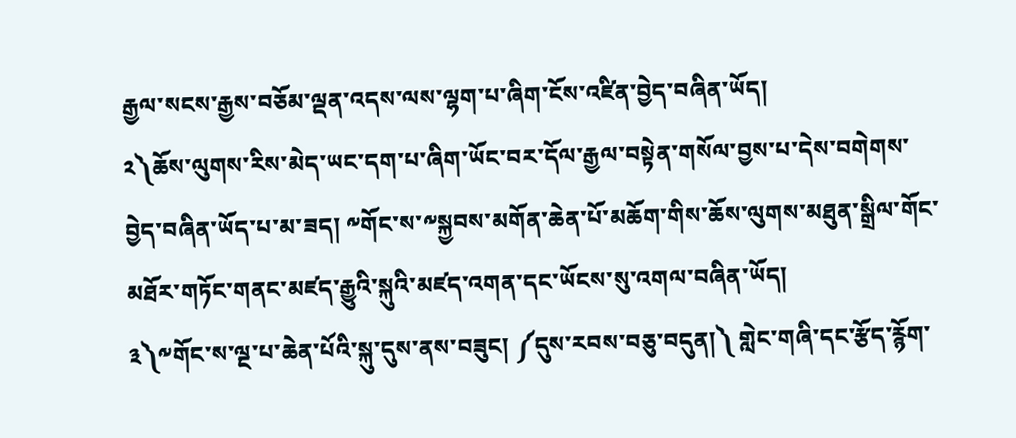རྒྱལ་སངས་རྒྱས་བཅོམ་ལྡན་འདས་ལས་ལྷག་པ་ཞིག་ངོས་འཛིན་བྱེད་བཞིན་ཡོད།
༢༽ཆོས་ལུགས་རིས་མེད་ཡང་དག་པ་ཞིག་ཡོང་བར་དོལ་རྒྱལ་བསྟེན་གསོལ་བྱས་པ་དེས་བགེགས་བྱེད་བཞིན་ཡོད་པ་མ་ཟད། ༸གོང་ས་༸སྐྱབས་མགོན་ཆེན་པོ་མཆོག་གིས་ཆོས་ལུགས་མཐུན་སྒྲིལ་གོང་མཐོར་གཏོང་གནང་མཛད་རྒྱུའི་སྐུའི་མཛད་འགན་དང་ཡོངས་སུ་འགལ་བཞིན་ཡོད།
༣༽༸གོང་ས་ལྔ་པ་ཆེན་པོའི་སྐུ་དུས་ནས་བཟུང། ༼དུས་རབས་བཅུ་བདུན།༽ གླེང་གཞི་དང་རྩོད་རྙོག་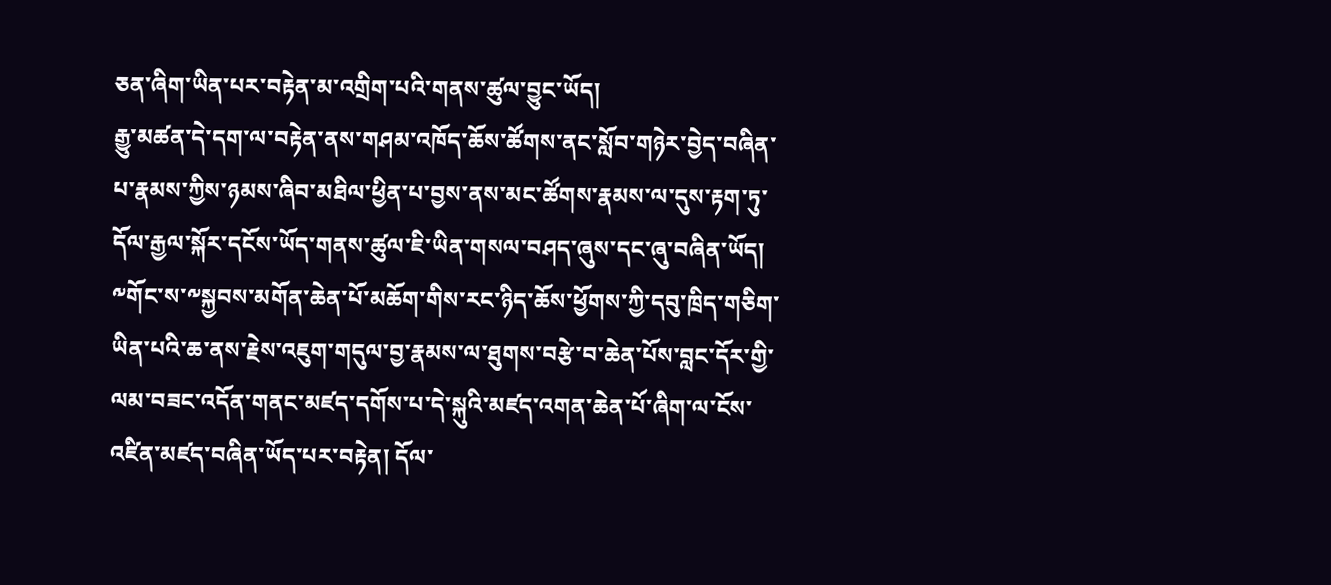ཅན་ཞིག་ཡིན་པར་བརྟེན་མ་འགྲིག་པའི་གནས་ཚུལ་བྱུང་ཡོད།
རྒྱུ་མཚན་དེ་དག་ལ་བརྟེན་ནས་གཤམ་འཁོད་ཆོས་ཚོགས་ནང་སློབ་གཉེར་བྱེད་བཞིན་པ་རྣམས་ཀྱིས་ཉམས་ཞིབ་མཐིལ་ཕྱིན་པ་བྱས་ནས་མང་ཚོགས་རྣམས་ལ་དུས་རྟག་ཏུ་དོལ་རྒྱལ་སྐོར་དངོས་ཡོད་གནས་ཚུལ་ཇི་ཡིན་གསལ་བཤད་ཞུས་དང་ཞུ་བཞིན་ཡོད། ༸གོང་ས་༸སྐྱབས་མགོན་ཆེན་པོ་མཆོག་གིས་རང་ཉིད་ཆོས་ཕྱོགས་ཀྱི་དབུ་ཁྲིད་གཅིག་ཡིན་པའི་ཆ་ནས་རྗེས་འཇུག་གདུལ་བྱ་རྣམས་ལ་ཐུགས་བརྩེ་བ་ཆེན་པོས་བླང་དོར་གྱི་ལམ་བཟང་འདོན་གནང་མཛད་དགོས་པ་དེ་སྐུའི་མཛད་འགན་ཆེན་པོ་ཞིག་ལ་ངོས་འཛིན་མཛད་བཞིན་ཡོད་པར་བརྟེན། དོལ་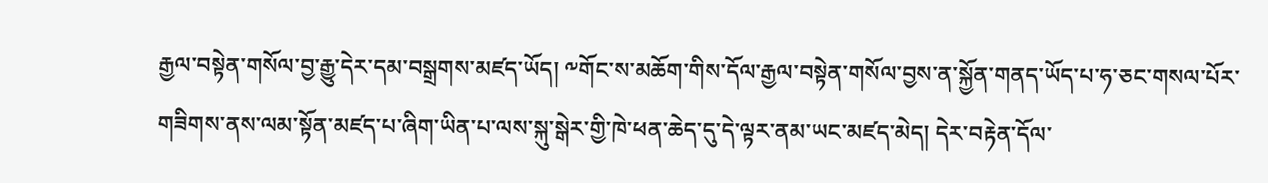རྒྱལ་བསྟེན་གསོལ་བྱ་རྒྱུ་དེར་དམ་བསྒྲགས་མཛད་ཡོད། ༸གོང་ས་མཆོག་གིས་དོལ་རྒྱལ་བསྟེན་གསོལ་བྱས་ན་སྐྱོན་གནད་ཡོད་པ་ཧ་ཅང་གསལ་པོར་གཟིགས་ནས་ལམ་སྟོན་མཛད་པ་ཞིག་ཡིན་པ་ལས་སྐུ་སྒེར་གྱི་ཁེ་ཕན་ཆེད་དུ་དེ་ལྟར་ནམ་ཡང་མཛད་མེད། དེར་བརྟེན་དོལ་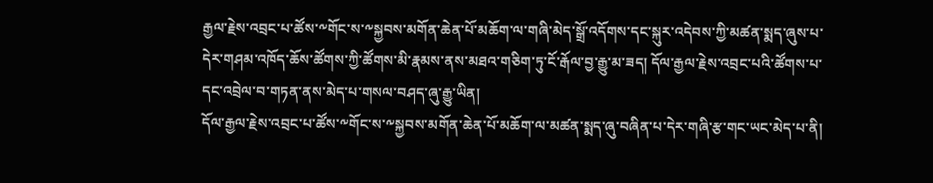རྒྱལ་རྗེས་འབྲང་པ་ཚོས་༸གོང་ས་༸སྐྱབས་མགོན་ཆེན་པོ་མཆོག་ལ་གཞི་མེད་སྒྲོ་འདོགས་དང་སྐུར་འདེབས་ཀྱི་མཚན་སྨད་ཞུས་པ་དེར་གཤམ་འཁོད་ཆོས་ཚོགས་ཀྱི་ཚོགས་མི་རྣམས་ནས་མཐའ་གཅིག་ཏུ་ངོ་རྒོལ་བྱ་རྒྱུ་མ་ཟད། དོལ་རྒྱལ་རྗེས་འབྲང་པའི་ཚོགས་པ་དང་འབྲེལ་བ་གཏན་ནས་མེད་པ་གསལ་བཤད་ཞུ་རྒྱུ་ཡིན།
དོལ་རྒྱལ་རྗེས་འབྲང་པ་ཚོས་༸གོང་ས་༸སྐྱབས་མགོན་ཆེན་པོ་མཆོག་ལ་མཚན་སྨད་ཞུ་བཞིན་པ་དེར་གཞི་རྩ་གང་ཡང་མེད་པ་ནི།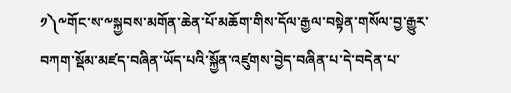༡༽༸གོང་ས་༸སྐྱབས་མགོན་ཆེན་པོ་མཆོག་གིས་དོལ་རྒྱལ་བསྟེན་གསོལ་བྱ་རྒྱུར་བཀག་སྡོམ་མཛད་བཞིན་ཡོད་པའི་སྐྱོན་འཛུགས་བྱེད་བཞིན་པ་དེ་བདེན་པ་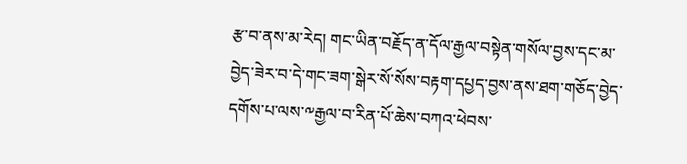རྩ་བ་ནས་མ་རེད། གང་ཡིན་བརྗོད་ན་དོལ་རྒྱལ་བསྟེན་གསོལ་བྱས་དང་མ་བྱེད་ཟེར་བ་དེ་གང་ཟག་སྒེར་སོ་སོས་བརྟག་དཔྱད་བྱས་ནས་ཐག་གཅོད་བྱེད་དགོས་པ་ལས་༸རྒྱལ་བ་རིན་པོ་ཆེས་བཀའ་ཕེབས་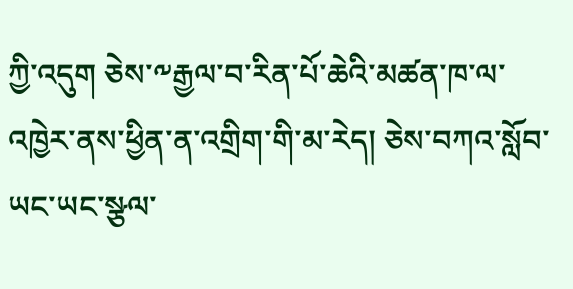ཀྱི་འདུག ཅེས་༸རྒྱལ་བ་རིན་པོ་ཆེའི་མཚན་ཁ་ལ་འཁྱེར་ནས་ཕྱིན་ན་འགྲིག་གི་མ་རེད། ཅེས་བཀའ་སློབ་ཡང་ཡང་སྩལ་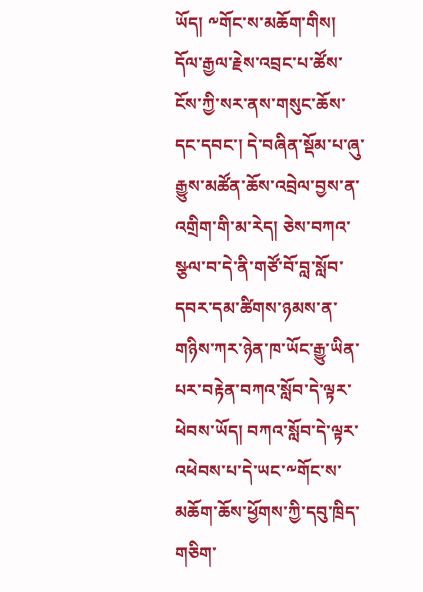ཡོད། ༸གོང་ས་མཆོག་གིས། དོལ་རྒྱལ་རྗེས་འབྲང་པ་ཚོས་ངོས་ཀྱི་སར་ནས་གསུང་ཆོས་དང་དབང་། དེ་བཞིན་སྡོམ་པ་ཞུ་རྒྱུས་མཚོན་ཆོས་འབྲེལ་བྱས་ན་འགྲིག་གི་མ་རེད། ཅེས་བཀའ་སྩལ་བ་དེ་ནི་གཙོ་བོ་བླ་སློབ་དབར་དམ་ཚིགས་ཉམས་ན་གཉིས་ཀར་ཉེན་ཁ་ཡོང་རྒྱུ་ཡིན་པར་བརྟེན་བཀའ་སློབ་དེ་ལྟར་ཕེབས་ཡོད། བཀའ་སློབ་དེ་ལྟར་འཕེབས་པ་དེ་ཡང་༸གོང་ས་མཆོག་ཆོས་ཕྱོགས་ཀྱི་དབུ་ཁྲིད་གཅིག་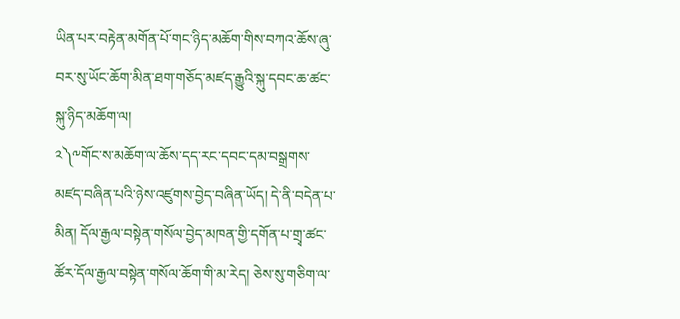ཡིན་པར་བརྟེན་མགོན་པོ་གང་ཉིད་མཆོག་གིས་བཀའ་ཆོས་ཞུ་བར་སུ་ཡོང་ཆོག་མིན་ཐག་གཅོད་མཛད་རྒྱུའི་སྐུ་དབང་ཆ་ཚང་སྐུ་ཉིད་མཆོག་ལ།
༢༽༸གོང་ས་མཆོག་ལ་ཆོས་དད་རང་དབང་དམ་བསྒྲགས་མཛད་བཞིན་པའི་ཉེས་འཛུགས་བྱེད་བཞིན་ཡོད། དེ་ནི་བདེན་པ་མིན། དོལ་རྒྱལ་བསྟེན་གསོལ་བྱེད་མཁན་གྱི་དགོན་པ་གྲྭ་ཚང་ཚོར་དོལ་རྒྱལ་བསྟེན་གསོལ་ཆོག་གི་མ་རེད། ཅེས་སུ་གཅིག་ལ་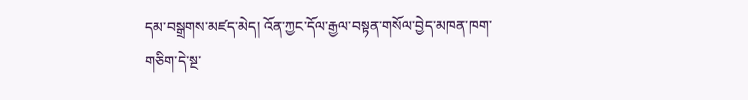དམ་བསྒྲགས་མཛད་མེད། འོན་ཀྱང་དོལ་རྒྱལ་བསྟན་གསོལ་བྱེད་མཁན་ཁག་གཅིག་དེ་སྔ་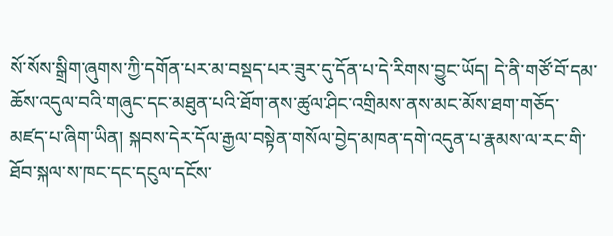སོ་སོས་སྒྲིག་ཞུགས་ཀྱི་དགོན་པར་མ་བསྡད་པར་ཟུར་དུ་དོན་པ་དེ་རིགས་བྱུང་ཡོད། དེ་ནི་གཙོ་བོ་དམ་ཆོས་འདུལ་བའི་གཞུང་དང་མཐུན་པའི་ཐོག་ནས་ཚུལ་ཤིང་འགྲིམས་ནས་མང་མོས་ཐག་གཅོད་མཛད་པ་ཞིག་ཡིན། སྐབས་དེར་དོལ་རྒྱལ་བསྟེན་གསོལ་བྱེད་མཁན་དགེ་འདུན་པ་རྣམས་ལ་རང་གི་ཐོབ་སྐལ་ས་ཁང་དང་དངུལ་དངོས་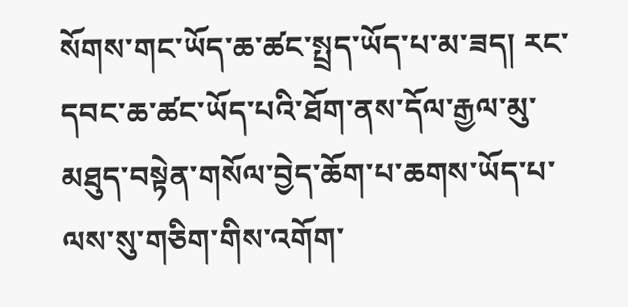སོགས་གང་ཡོད་ཆ་ཚང་སྤྲད་ཡོད་པ་མ་ཟད། རང་དབང་ཆ་ཚང་ཡོད་པའི་ཐོག་ནས་དོལ་རྒྱལ་མུ་མཐུད་བསྟེན་གསོལ་བྱེད་ཆོག་པ་ཆགས་ཡོད་པ་ལས་སུ་གཅིག་གིས་འགོག་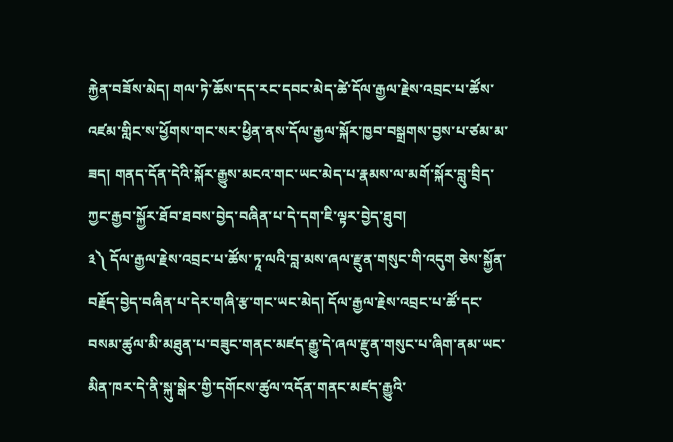རྐྱེན་བཟོས་མེད། གལ་ཏེ་ཆོས་དད་རང་དབང་མེད་ཚེ་དོལ་རྒྱལ་རྗེས་འབྲང་པ་ཚོས་འཛམ་གླིང་ས་ཕྱོགས་གང་སར་ཕྱིན་ནས་དོལ་རྒྱལ་སྐོར་ཁྱབ་བསྒྲགས་བྱས་པ་ཙམ་མ་ཟད། གནད་དོན་དེའི་སྐོར་རྒྱུས་མངའ་གང་ཡང་མེད་པ་རྣམས་ལ་མགོ་སྐོར་བླུ་བྲིད་ཀྱང་རྒྱབ་སྐྱོར་ཐོབ་ཐབས་བྱེད་བཞིན་པ་དེ་དག་ཇི་ལྟར་བྱེད་ཐུབ།
༣༽ དོལ་རྒྱལ་རྗེས་འབྲང་པ་ཚོས་ཏཱ་ལའི་བླ་མས་ཞལ་རྫུན་གསུང་གི་འདུག ཅེས་སྐྱོན་བརྗོད་བྱེད་བཞིན་པ་དེར་གཞི་རྩ་གང་ཡང་མེད། དོལ་རྒྱལ་རྗེས་འབྲང་པ་ཚོ་དང་བསམ་ཚུལ་མི་མཐུན་པ་བཟུང་གནང་མཛད་རྒྱུ་དེ་ཞལ་རྫུན་གསུང་པ་ཞིག་ནམ་ཡང་མིན་ཁར་དེ་ནི་སྐུ་སྒེར་གྱི་དགོངས་ཚུལ་འདོན་གནང་མཛད་རྒྱུའི་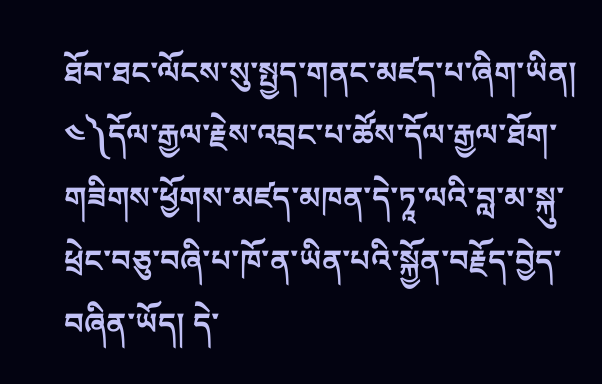ཐོབ་ཐང་ལོངས་སུ་སྤྱད་གནང་མཛད་པ་ཞིག་ཡིན།
༤༽དོལ་རྒྱལ་རྗེས་འབྲང་པ་ཚོས་དོལ་རྒྱལ་ཐོག་གཟིགས་ཕྱོགས་མཛད་མཁན་དེ་ཏཱ་ལའི་བླ་མ་སྐུ་ཕྲེང་བཅུ་བཞི་པ་ཁོ་ན་ཡིན་པའི་སྐྱོན་བརྗོད་བྱེད་བཞིན་ཡོད། དེ་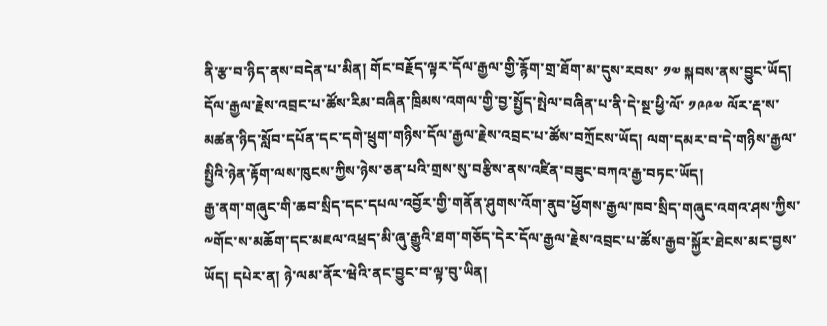ནི་རྩ་བ་ཉིད་ནས་བདེན་པ་མིན། གོང་བརྗོད་ལྟར་དོལ་རྒྱལ་གྱི་རྙོག་གྲ་ཐོག་མ་དུས་རབས་ ༡༧ སྐབས་ནས་བྱུང་ཡོད། དོལ་རྒྱལ་རྗེས་འབྲང་པ་ཚོས་རིམ་བཞིན་ཁྲིམས་འགལ་གྱི་བྱ་སྤྱོད་སྤེལ་བཞིན་པ་ནི་དེ་སྔ་ཕྱི་ལོ་ ༡༩༩༧ ལོར་རྡ་ས་མཚན་ཉིད་སློབ་དཔོན་དང་དགེ་ཕྲུག་གཉིས་དོལ་རྒྱལ་རྗེས་འབྲང་པ་ཚོས་བཀྲོངས་ཡོད། ལག་དམར་བ་དེ་གཉིས་རྒྱལ་སྤྱིའི་ཉེན་རྟོག་ལས་ཁུངས་ཀྱིས་ཉེས་ཅན་པའི་གྲས་སུ་བརྩིས་ནས་འཛིན་བཟུང་བཀའ་རྒྱ་བཏང་ཡོད།
རྒྱ་ནག་གཞུང་གི་ཆབ་སྲིད་དང་དཔལ་འབྱོར་གྱི་གནོན་ཤུགས་འོག་ནུབ་ཕྱོགས་རྒྱལ་ཁབ་སྲིད་གཞུང་འགའ་ཤས་ཀྱིས་༸གོང་ས་མཆོག་དང་མཇལ་འཕྲད་མི་ཞུ་རྒྱུའི་ཐག་གཅོད་དེར་དོལ་རྒྱལ་རྗེས་འབྲང་པ་ཚོས་རྒྱབ་སྐྱོར་ཐེངས་མང་བྱས་ཡོད། དཔེར་ན། ཉེ་ལམ་ནོར་ཝེའི་ནང་བྱུང་བ་ལྟ་བུ་ཡིན།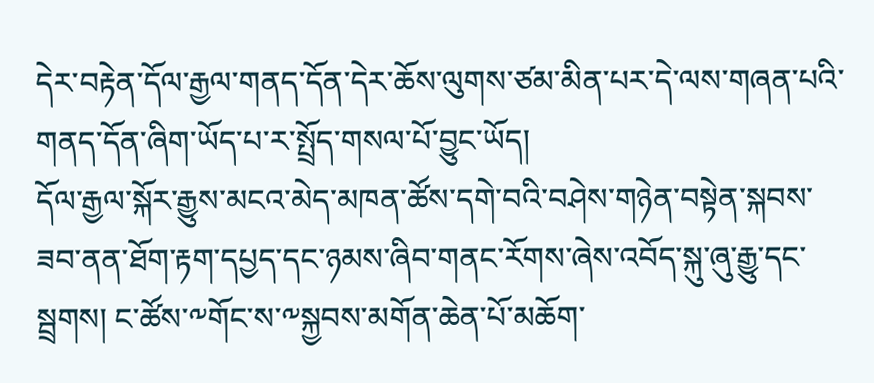དེར་བརྟེན་དོལ་རྒྱལ་གནད་དོན་དེར་ཆོས་ལུགས་ཙམ་མིན་པར་དེ་ལས་གཞན་པའི་གནད་དོན་ཞིག་ཡོད་པ་ར་སྤྲོད་གསལ་པོ་བྱུང་ཡོད།
དོལ་རྒྱལ་སྐོར་རྒྱུས་མངའ་མེད་མཁན་ཚོས་དགེ་བའི་བཤེས་གཉེན་བསྟེན་སྐབས་ཟབ་ནན་ཐོག་རྟག་དཔྱད་དང་ཉམས་ཞིབ་གནང་རོགས་ཞེས་འབོད་སྐུ་ཞུ་རྒྱུ་དང་སྦྲགས། ང་ཚོས་༸གོང་ས་༸སྐྱབས་མགོན་ཆེན་པོ་མཆོག་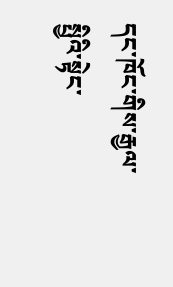དང་ཁོང་གིས་རྒྱལ་སྤྱིའི་སྟེང་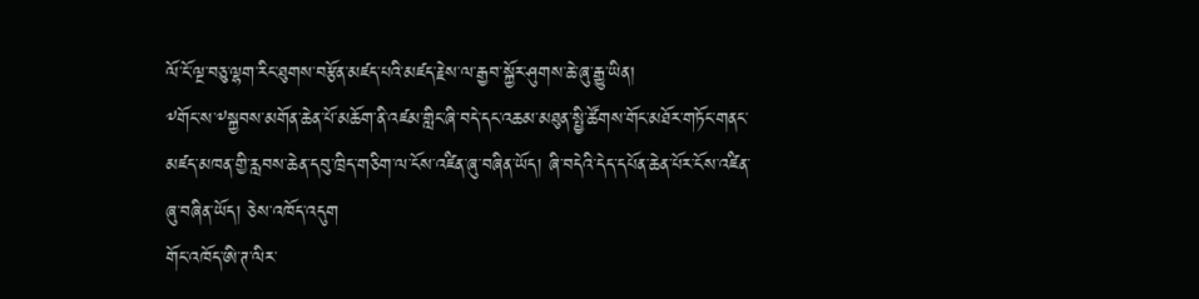ལོ་ངོ་ལྔ་བཅུ་ལྷག་རིང་ཐུགས་བརྩོན་མཛད་པའི་མཛད་རྗེས་ལ་རྒྱབ་སྐྱོར་ཤུགས་ཆེ་ཞུ་རྒྱུ་ཡིན།
༸གོང་ས་༸སྐྱབས་མགོན་ཆེན་པོ་མཆོག་ནི་འཛམ་གླིང་ཞི་བདེ་དང་འཆམ་མཐུན་སྤྱི་ཚོགས་གོང་མཐོར་གཏོང་གནང་མཛད་མཁན་གྱི་རླབས་ཆེན་དབུ་ཁྲིད་གཅིག་ལ་ངོས་འཛིན་ཞུ་བཞིན་ཡོད། ཞི་བདེའི་དེད་དཔོན་ཆེན་པོར་ངོས་འཛིན་ཞུ་བཞིན་ཡོད། ཅེས་འཁོད་འདུག
གོང་འཁོད་ཨི་ཊ་ལིར་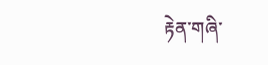རྟེན་གཞི་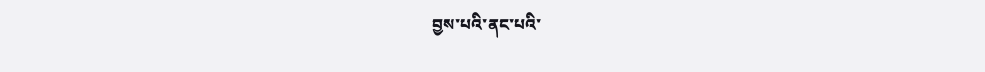བྱས་པའི་ནང་པའི་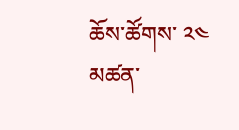ཆོས་ཚོགས་ ༢༤ མཚན་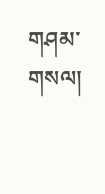གཤམ་གསལ།